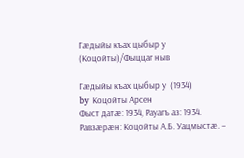Гæдыйы къах цыбыр у (Коцойты)/Фыццаг ныв

Гæдыйы къах цыбыр у  (1934)
by Коцойты Арсен
Фыст датæ: 1934, Рауагъ аз: 1934. Равзæрæн: Коцойты А.Б. Уацмыстæ. –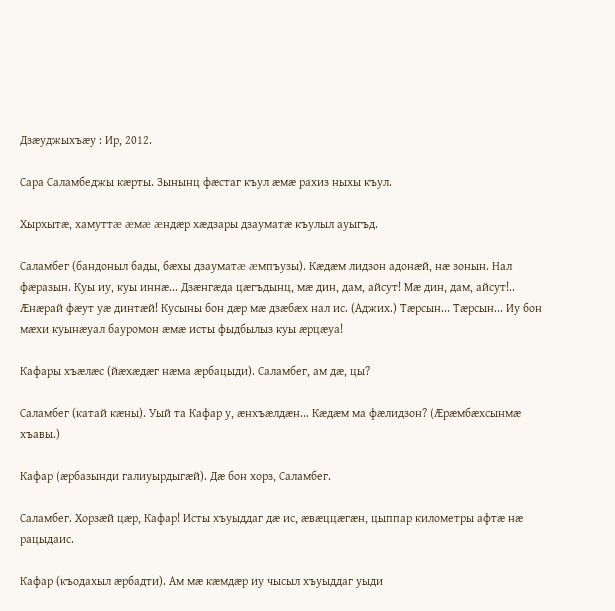Дзæуджыхъæу : Ир, 2012.

Сара Саламбеджы кæрты. Зынынц фæстаг къул æмæ рахиз ныхы къул.

Хырхытæ, хамуттæ æмæ æндæр хæдзары дзауматæ къулыл ауыгъд.

Саламбег (бандоныл бады, бæхы дзауматæ æмпъузы). Кæдæм лидзон адонæй, нæ зонын. Нал фæразын. Куы иу, куы иннæ... Дзæнгæда цæгъдынц, мæ дин, дам, айсут! Мæ дин, дам, айсут!.. Æнæрай фæут уæ динтæй! Кусыны бон дæр мæ дзæбæх нал ис. (Аджих.) Тæрсын... Тæрсын... Иу бон мæхи куынæуал бауромон æмæ исты фыдбылыз куы æрцæуа!

Кафары хъæлæс (йæхæдæг нæма æрбацыди). Саламбег, ам дæ, цы?

Саламбег (катай кæны). Уый та Кафар у, æнхъæлдæн... Кæдæм ма фæлидзон? (Æрæмбæхсынмæ хъавы.)

Кафар (æрбазынди галиуырдыгæй). Дæ бон хорз, Саламбег.

Саламбег. Хорзæй цæр, Кафар! Исты хъуыддаг дæ ис, æвæццæгæн, цыппар километры афтæ нæ рацыдаис.

Кафар (къодахыл æрбадти). Ам мæ кæмдæр иу чысыл хъуыддаг уыди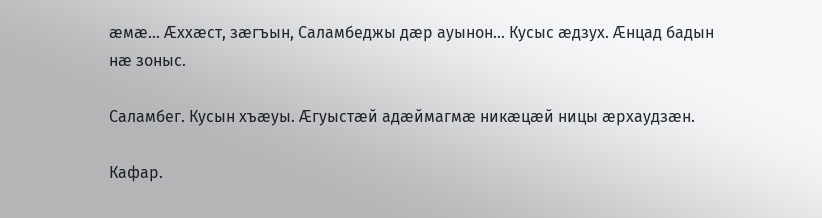æмæ... Æххæст, зæгъын, Саламбеджы дæр ауынон... Кусыс æдзух. Æнцад бадын нæ зоныс.

Саламбег. Кусын хъæуы. Æгуыстæй адæймагмæ никæцæй ницы æрхаудзæн.

Кафар.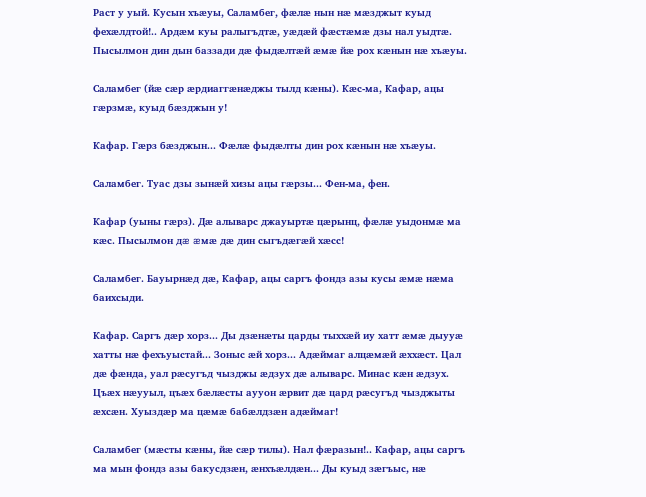Раст у уый. Кусын хъæуы, Саламбег, фæлæ нын нæ мæзджыт куыд фехæлдтой!.. Ардæм куы ралыгъдтæ, уæдæй фæстæмæ дзы нал уыдтæ. Пысылмон дин дын баззади дæ фыдæлтæй æмæ йæ рох кæнын нæ хъæуы.

Саламбег (йæ сæр æрдиаггæнæджы тылд кæны). Кæс-ма, Кафар, ацы гæрзмæ, куыд бæзджын у!

Кафар. Гæрз бæзджын... Фæлæ фыдæлты дин рох кæнын нæ хъæуы.

Саламбег. Туас дзы зынæй хизы ацы гæрзы... Фен-ма, фен.

Кафар (уыны гæрз). Дæ алыварс джауыртæ цæрынц, фæлæ уыдонмæ ма кæс. Пысылмон дæ æмæ дæ дин сыгъдæгæй хæсс!

Саламбег. Бауырнæд дæ, Кафар, ацы саргъ фондз азы кусы æмæ нæма баихсыди.

Кафар. Саргъ дæр хорз... Ды дзæнæты царды тыххæй иу хатт æмæ дыууæ хатты нæ фехъуыстай... Зоныс æй хорз... Адæймаг алцæмæй æххæст. Цал дæ фæнда, уал рæсугъд чызджы æдзух дæ алыварс. Минас кæн æдзух. Цъæх нæууыл, цъæх бæлæсты аууон æрвит дæ цард рæсугъд чызджыты æхсæн. Хуыздæр ма цæмæ бабæлдзæн адæймаг!

Саламбег (мæсты кæны, йæ сæр тилы). Нал фæразын!.. Кафар, ацы саргъ ма мын фондз азы бакусдзæн, æнхъæлдæн... Ды куыд зæгъыс, нæ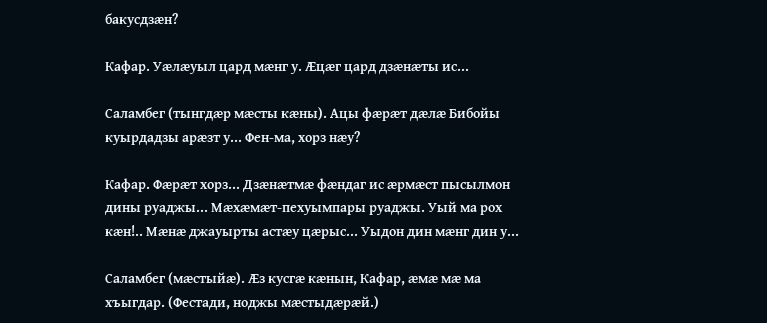бакусдзæн?

Кафар. Уæлæуыл цард мæнг у. Æцæг цард дзæнæты ис...

Саламбег (тынгдæр мæсты кæны). Ацы фæрæт дæлæ Бибойы куырдадзы арæзт у... Фен-ма, хорз нæу?

Кафар. Фæрæт хорз... Дзæнæтмæ фæндаг ис æрмæст пысылмон дины руаджы... Мæхæмæт-пехуымпары руаджы. Уый ма рох кæн!.. Мæнæ джауырты астæу цæрыс... Уыдон дин мæнг дин у...

Саламбег (мæстыйæ). Æз кусгæ кæнын, Кафар, æмæ мæ ма хъыгдар. (Фестади, ноджы мæстыдæрæй.)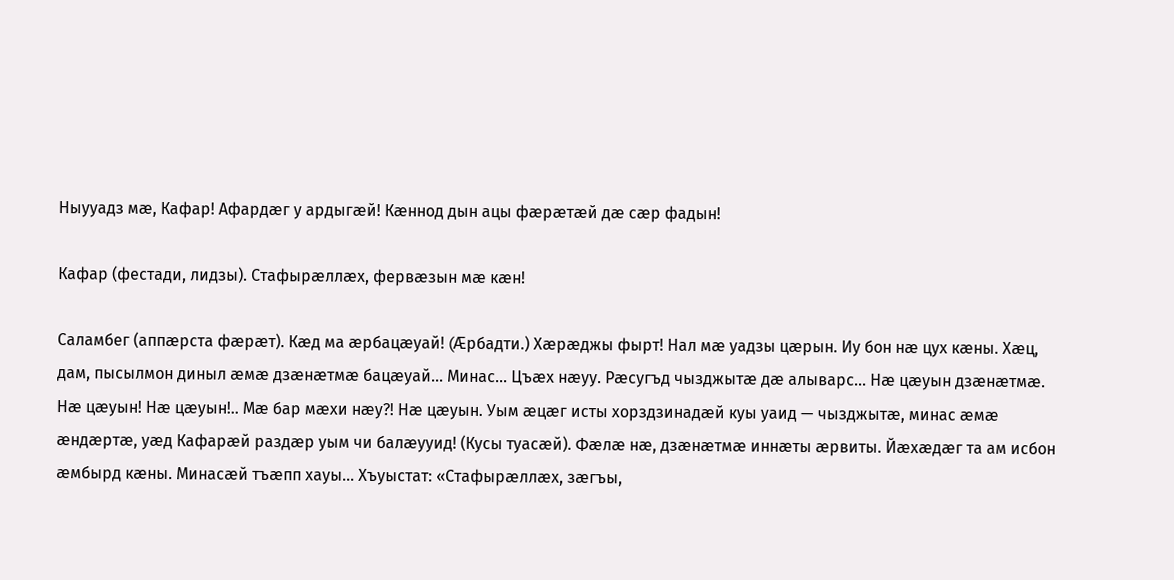Ныууадз мæ, Кафар! Афардæг у ардыгæй! Кæннод дын ацы фæрæтæй дæ сæр фадын!

Кафар (фестади, лидзы). Стафырæллæх, фервæзын мæ кæн!

Саламбег (аппæрста фæрæт). Кæд ма æрбацæуай! (Æрбадти.) Хæрæджы фырт! Нал мæ уадзы цæрын. Иу бон нæ цух кæны. Хæц, дам, пысылмон диныл æмæ дзæнæтмæ бацæуай... Минас... Цъæх нæуу. Рæсугъд чызджытæ дæ алыварс... Нæ цæуын дзæнæтмæ. Нæ цæуын! Нæ цæуын!.. Мæ бар мæхи нæу?! Нæ цæуын. Уым æцæг исты хорздзинадæй куы уаид — чызджытæ, минас æмæ æндæртæ, уæд Кафарæй раздæр уым чи балæууид! (Кусы туасæй). Фæлæ нæ, дзæнæтмæ иннæты æрвиты. Йæхæдæг та ам исбон æмбырд кæны. Минасæй тъæпп хауы... Хъуыстат: «Стафырæллæх, зæгъы,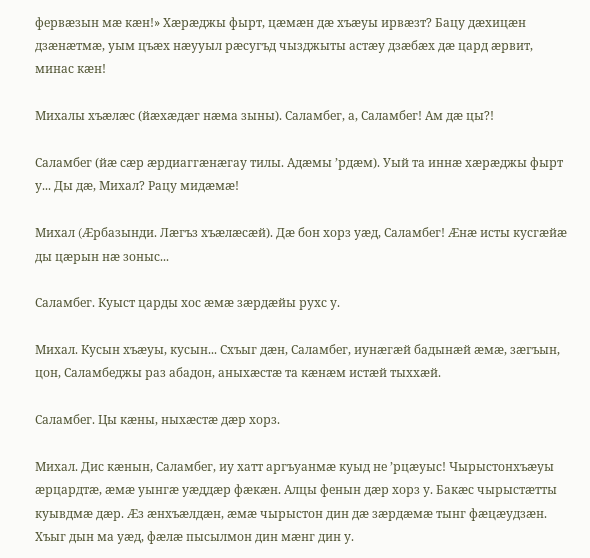фервæзын мæ кæн!» Хæрæджы фырт, цæмæн дæ хъæуы ирвæзт? Бацу дæхицæн дзæнæтмæ, уым цъæх нæууыл рæсугъд чызджыты астæу дзæбæх дæ цард æрвит, минас кæн!

Михалы хъæлæс (йæхæдæг нæма зыны). Саламбег, а, Саламбег! Ам дæ цы?!

Саламбег (йæ сæр æрдиаггæнæгау тилы. Адæмы ’рдæм). Уый та иннæ хæрæджы фырт у... Ды дæ, Михал? Рацу мидæмæ!

Михал (Æрбазынди. Лæгъз хъæлæсæй). Дæ бон хорз уæд, Саламбег! Æнæ исты кусгæйæ ды цæрын нæ зоныс...

Саламбег. Куыст царды хос æмæ зæрдæйы рухс у.

Михал. Кусын хъæуы, кусын... Схъыг дæн, Саламбег, иунæгæй бадынæй æмæ, зæгъын, цон, Саламбеджы раз абадон, аныхæстæ та кæнæм истæй тыххæй.

Саламбег. Цы кæны, ныхæстæ дæр хорз.

Михал. Дис кæнын, Саламбег, иу хатт аргъуанмæ куыд не ’рцæуыс! Чырыстонхъæуы æрцардтæ, æмæ уынгæ уæддæр фæкæн. Алцы фенын дæр хорз у. Бакæс чырыстæтты куывдмæ дæр. Æз æнхъæлдæн, æмæ чырыстон дин дæ зæрдæмæ тынг фæцæудзæн. Хъыг дын ма уæд, фæлæ пысылмон дин мæнг дин у.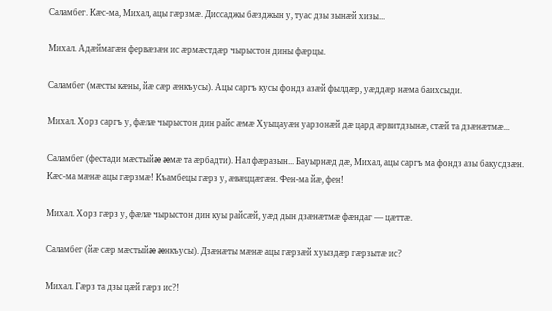Саламбег. Кæс-ма, Михал, ацы гæрзмæ. Диссаджы бæзджын у, туас дзы зынæй хизы...

Михал. Адæймагæн фервæзæн ис æрмæстдæр чырыстон дины фæрцы.

Саламбег (мæсты кæны, йæ сæр æнкъусы). Ацы саргъ кусы фондз азæй фылдæр, уæддæр нæма баихсыди.

Михал. Хорз саргъ у, фæлæ чырыстон дин райс æмæ Хуыцауæн уарзонæй дæ цард æрвитдзынæ, стæй та дзæнæтмæ...

Саламбег (фестади мæстыйæ æмæ та æрбадти). Нал фæразын... Бауырнæд дæ, Михал, ацы саргъ ма фондз азы бакусдзæн. Кæс-ма мæнæ ацы гæрзмæ! Къамбецы гæрз у, æвæццæгæн. Фен-ма йæ, фен!

Михал. Хорз гæрз у, фæлæ чырыстон дин куы райсæй, уæд дын дзæнæтмæ фæндаг — цæттæ.

Саламбег (йæ сæр мæстыйæ æнкъусы). Дзæнæты мæнæ ацы гæрзæй хуыздæр гæрзытæ ис?

Михал. Гæрз та дзы цæй гæрз ис?!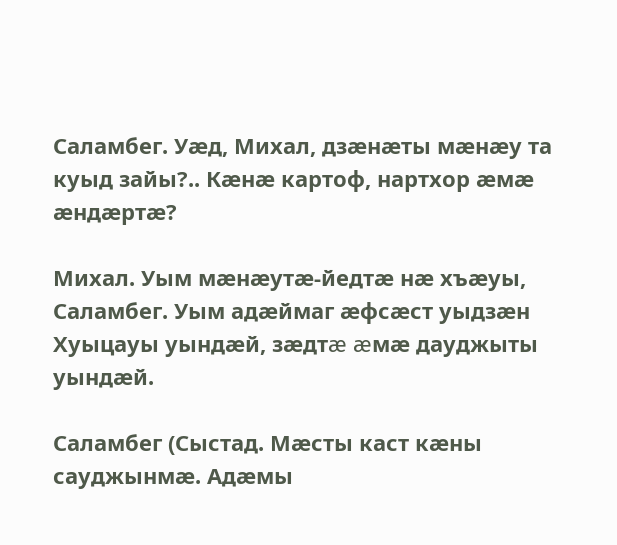Саламбег. Уæд, Михал, дзæнæты мæнæу та куыд зайы?.. Кæнæ картоф, нартхор æмæ æндæртæ?

Михал. Уым мæнæутæ-йедтæ нæ хъæуы, Саламбег. Уым адæймаг æфсæст уыдзæн Хуыцауы уындæй, зæдтæ æмæ дауджыты уындæй.

Саламбег (Сыстад. Мæсты каст кæны сауджынмæ. Адæмы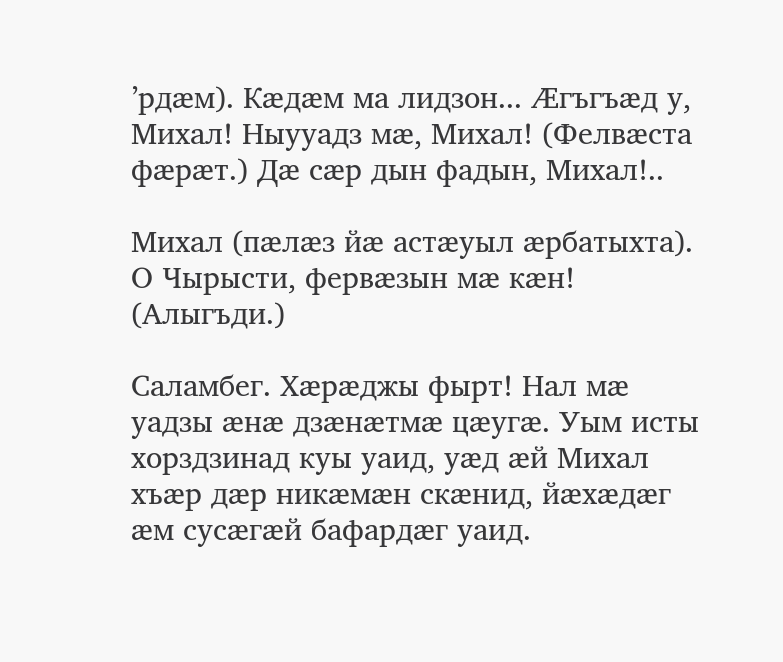’рдæм). Кæдæм ма лидзон... Æгъгъæд у, Михал! Ныууадз мæ, Михал! (Фелвæста фæрæт.) Дæ сæр дын фадын, Михал!..

Михал (пæлæз йæ астæуыл æрбатыхта). О Чырысти, фервæзын мæ кæн! (Алыгъди.)

Саламбег. Хæрæджы фырт! Нал мæ уадзы æнæ дзæнæтмæ цæугæ. Уым исты хорздзинад куы уаид, уæд æй Михал хъæр дæр никæмæн скæнид, йæхæдæг æм сусæгæй бафардæг уаид.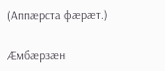(Аппæрста фæрæт.)

Æмбæрзæн